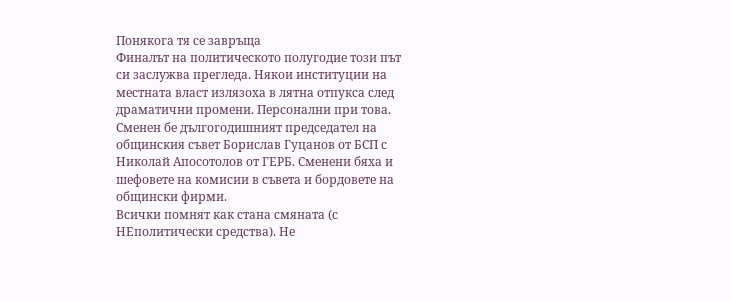Понякога тя се завръща
Финалът на политическото полугодие този път си заслужва прегледа. Някои институции на местната власт излязоха в лятна отпукса след драматични промени. Персонални при това.
Сменен бе дългогодишният председател на общинския съвет Борислав Гуцанов от БСП с Николай Апосотолов от ГЕРБ. Сменени бяха и шефовете на комисии в съвета и бордовете на общински фирми.
Всички помнят как стана смяната (с НЕполитически средства). Не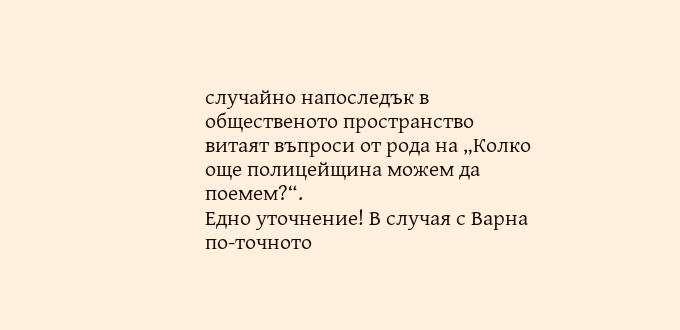случайно напоследък в общественото пространство витаят въпроси от рода на „Колко още полицейщина можем да поемем?“.
Едно уточнение! В случая с Варна по-точното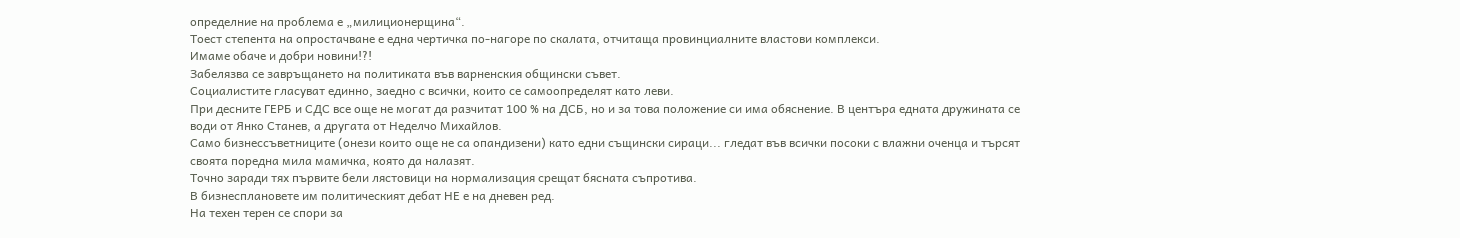определние на проблема е „милиционерщина“.
Тоест степента на опростачване е една чертичка по-нагоре по скалата, отчитаща провинциалните властови комплекси.
Имаме обаче и добри новини!?!
Забелязва се завръщането на политиката във варненския общински съвет.
Социалистите гласуват единно, заедно с всички, които се самоопределят като леви.
При десните ГЕРБ и СДС все още не могат да разчитат 100 % на ДСБ, но и за това положение си има обяснение. В центъра едната дружината се води от Янко Станев, а другата от Неделчо Михайлов.
Само бизнессъветниците (онези които още не са опандизени) като едни същински сираци... гледат във всички посоки с влажни оченца и търсят своята поредна мила мамичка, която да налазят.
Точно заради тях първите бели лястовици на нормализация срещат бясната съпротива.
В бизнесплановете им политическият дебат НЕ е на дневен ред.
На техен терен се спори за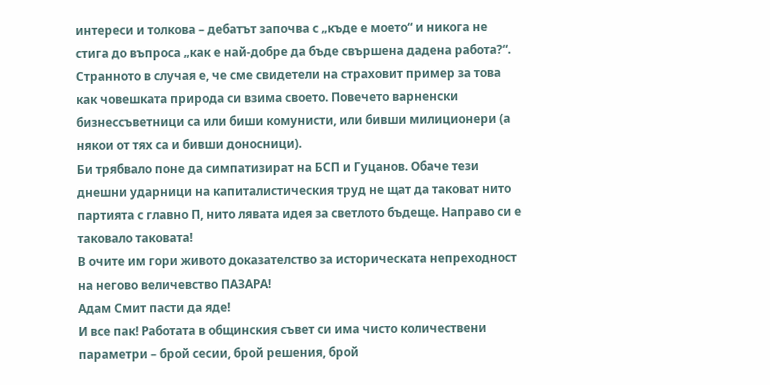интереси и толкова – дебатът започва с „къде е моето“ и никога не стига до въпроса „как е най-добре да бъде свършена дадена работа?“.
Странното в случая е, че сме свидетели на страховит пример за това как човешката природа си взима своето. Повечето варненски бизнессъветници са или биши комунисти, или бивши милиционери (а някои от тях са и бивши доносници).
Би трябвало поне да симпатизират на БСП и Гуцанов. Обаче тези днешни ударници на капиталистическия труд не щат да таковат нито партията с главно П, нито лявата идея за светлото бъдеще. Направо си е таковало таковата!
В очите им гори живото доказателство за историческата непреходност на негово величевство ПАЗАРА!
Адам Смит пасти да яде!
И все пак! Работата в общинския съвет си има чисто количествени параметри – брой сесии, брой решения, брой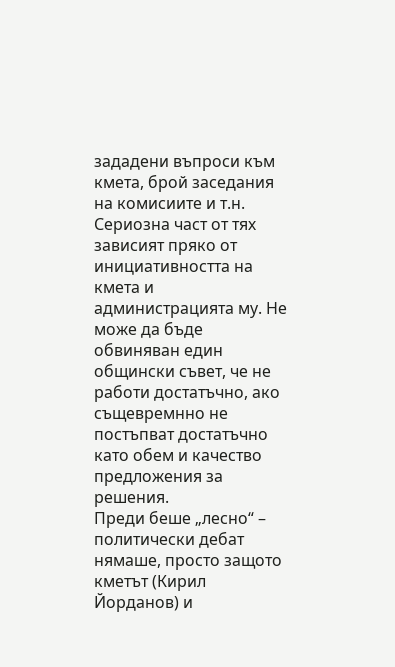зададени въпроси към кмета, брой заседания на комисиите и т.н.
Сериозна част от тях зависият пряко от инициативността на кмета и администрацията му. Не може да бъде обвиняван един общински съвет, че не работи достатъчно, ако същевремнно не постъпват достатъчно като обем и качество предложения за решения.
Преди беше „лесно“ – политически дебат нямаше, просто защото кметът (Кирил Йорданов) и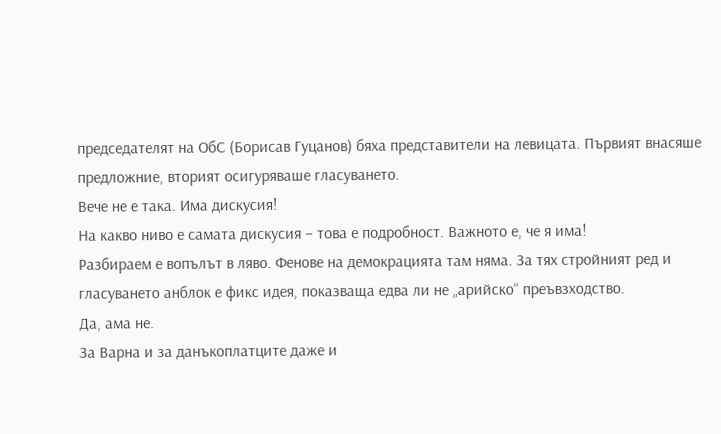председателят на ОбС (Борисав Гуцанов) бяха представители на левицата. Първият внасяше предложние, вторият осигуряваше гласуването.
Вече не е така. Има дискусия!
На какво ниво е самата дискусия – това е подробност. Важното е, че я има!
Разбираем е вопълът в ляво. Фенове на демокрацията там няма. За тях стройният ред и гласуването анблок е фикс идея, показваща едва ли не „арийско“ преъвзходство.
Да, ама не.
За Варна и за данъкоплатците даже и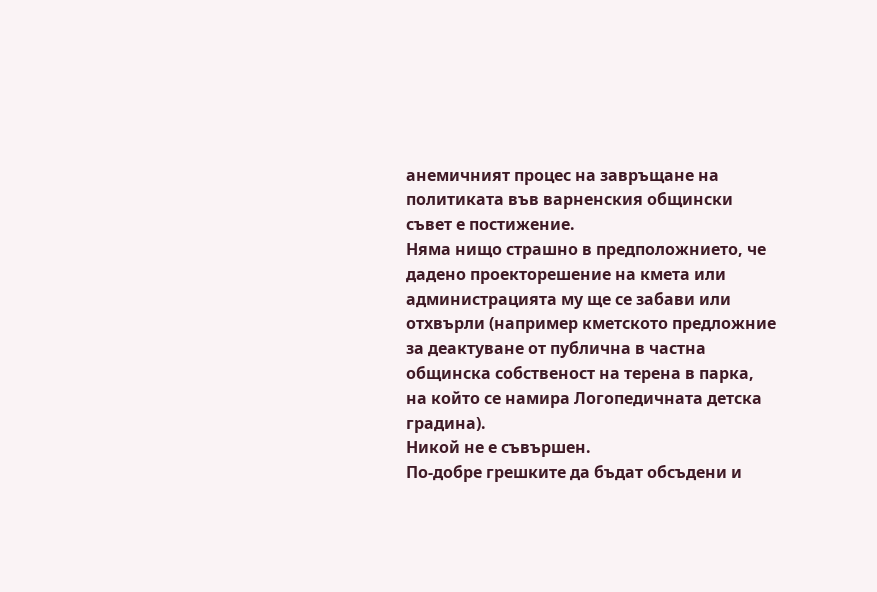анемичният процес на завръщане на политиката във варненския общински съвет е постижение.
Няма нищо страшно в предположнието, че дадено проекторешение на кмета или администрацията му ще се забави или отхвърли (например кметското предложние за деактуване от публична в частна общинска собственост на терена в парка, на който се намира Логопедичната детска градина).
Никой не е съвършен.
По-добре грешките да бъдат обсъдени и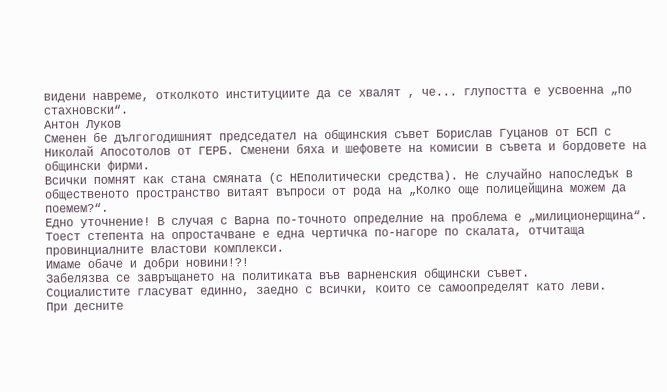видени навреме, отколкото институциите да се хвалят , че... глупостта е усвоенна „по стахновски“.
Антон Луков
Сменен бе дългогодишният председател на общинския съвет Борислав Гуцанов от БСП с Николай Апосотолов от ГЕРБ. Сменени бяха и шефовете на комисии в съвета и бордовете на общински фирми.
Всички помнят как стана смяната (с НЕполитически средства). Не случайно напоследък в общественото пространство витаят въпроси от рода на „Колко още полицейщина можем да поемем?“.
Едно уточнение! В случая с Варна по-точното определние на проблема е „милиционерщина“.
Тоест степента на опростачване е една чертичка по-нагоре по скалата, отчитаща провинциалните властови комплекси.
Имаме обаче и добри новини!?!
Забелязва се завръщането на политиката във варненския общински съвет.
Социалистите гласуват единно, заедно с всички, които се самоопределят като леви.
При десните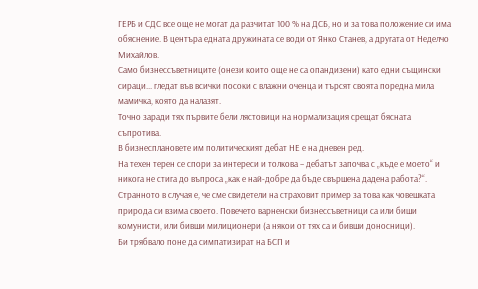ГЕРБ и СДС все още не могат да разчитат 100 % на ДСБ, но и за това положение си има обяснение. В центъра едната дружината се води от Янко Станев, а другата от Неделчо Михайлов.
Само бизнессъветниците (онези които още не са опандизени) като едни същински сираци... гледат във всички посоки с влажни оченца и търсят своята поредна мила мамичка, която да налазят.
Точно заради тях първите бели лястовици на нормализация срещат бясната съпротива.
В бизнесплановете им политическият дебат НЕ е на дневен ред.
На техен терен се спори за интереси и толкова – дебатът започва с „къде е моето“ и никога не стига до въпроса „как е най-добре да бъде свършена дадена работа?“.
Странното в случая е, че сме свидетели на страховит пример за това как човешката природа си взима своето. Повечето варненски бизнессъветници са или биши комунисти, или бивши милиционери (а някои от тях са и бивши доносници).
Би трябвало поне да симпатизират на БСП и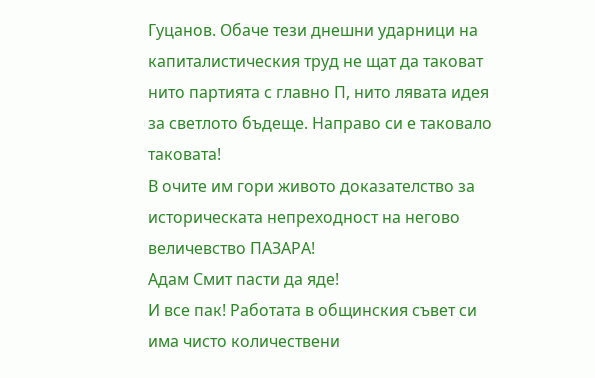Гуцанов. Обаче тези днешни ударници на капиталистическия труд не щат да таковат нито партията с главно П, нито лявата идея за светлото бъдеще. Направо си е таковало таковата!
В очите им гори живото доказателство за историческата непреходност на негово величевство ПАЗАРА!
Адам Смит пасти да яде!
И все пак! Работата в общинския съвет си има чисто количествени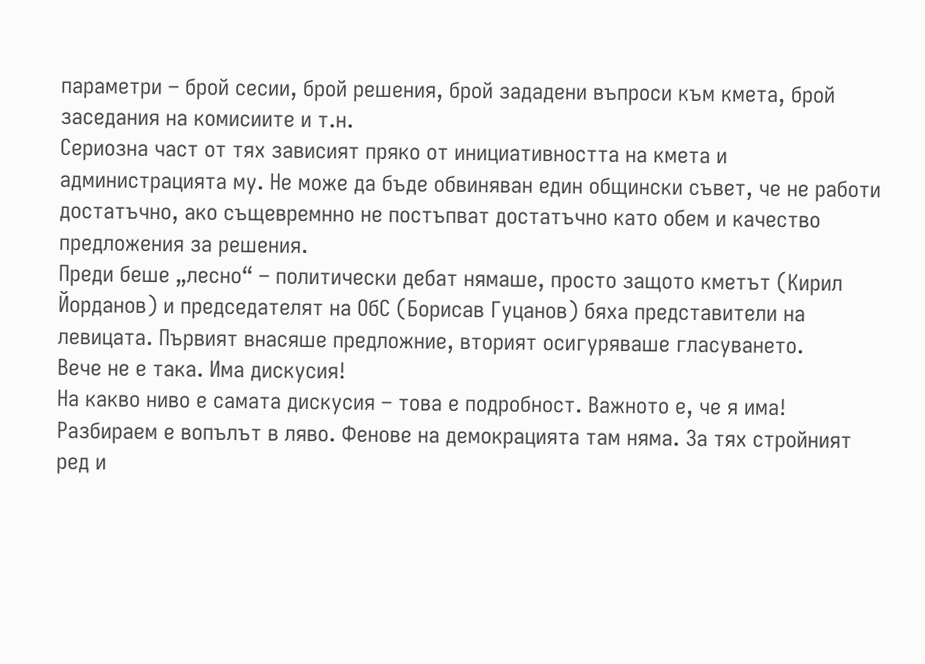параметри – брой сесии, брой решения, брой зададени въпроси към кмета, брой заседания на комисиите и т.н.
Сериозна част от тях зависият пряко от инициативността на кмета и администрацията му. Не може да бъде обвиняван един общински съвет, че не работи достатъчно, ако същевремнно не постъпват достатъчно като обем и качество предложения за решения.
Преди беше „лесно“ – политически дебат нямаше, просто защото кметът (Кирил Йорданов) и председателят на ОбС (Борисав Гуцанов) бяха представители на левицата. Първият внасяше предложние, вторият осигуряваше гласуването.
Вече не е така. Има дискусия!
На какво ниво е самата дискусия – това е подробност. Важното е, че я има!
Разбираем е вопълът в ляво. Фенове на демокрацията там няма. За тях стройният ред и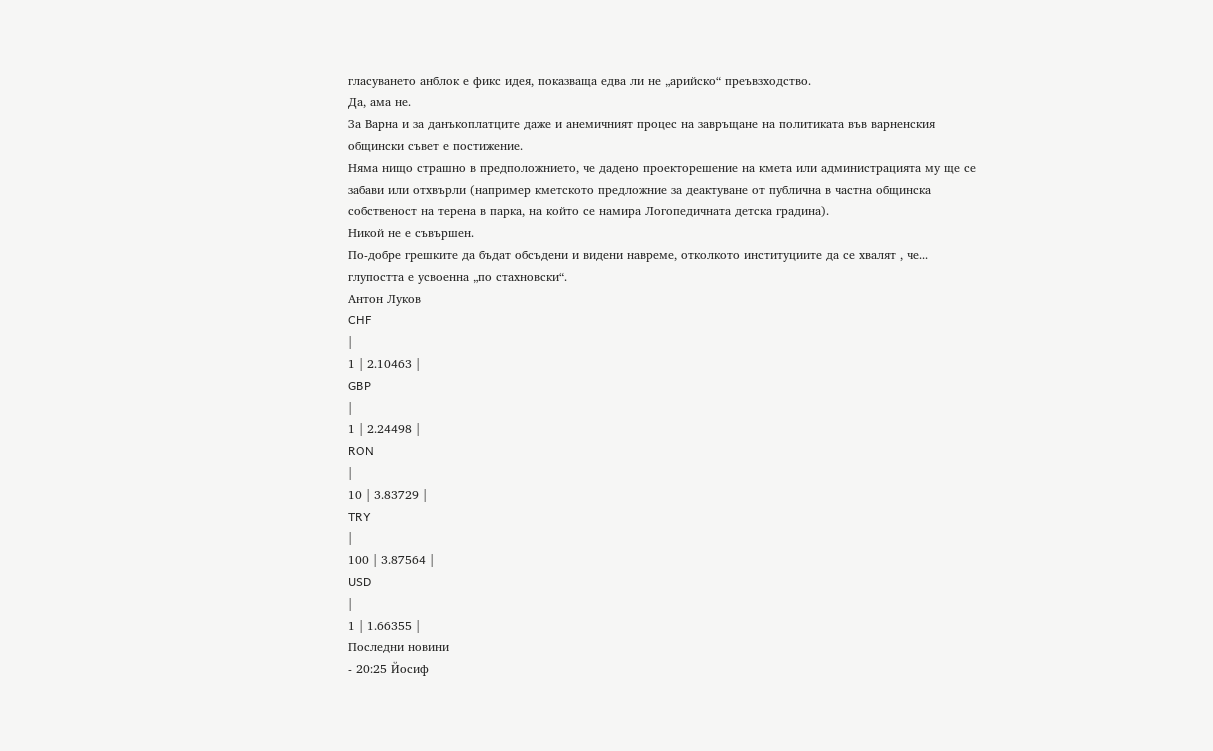гласуването анблок е фикс идея, показваща едва ли не „арийско“ преъвзходство.
Да, ама не.
За Варна и за данъкоплатците даже и анемичният процес на завръщане на политиката във варненския общински съвет е постижение.
Няма нищо страшно в предположнието, че дадено проекторешение на кмета или администрацията му ще се забави или отхвърли (например кметското предложние за деактуване от публична в частна общинска собственост на терена в парка, на който се намира Логопедичната детска градина).
Никой не е съвършен.
По-добре грешките да бъдат обсъдени и видени навреме, отколкото институциите да се хвалят , че... глупостта е усвоенна „по стахновски“.
Антон Луков
CHF
|
1 | 2.10463 |
GBP
|
1 | 2.24498 |
RON
|
10 | 3.83729 |
TRY
|
100 | 3.87564 |
USD
|
1 | 1.66355 |
Последни новини
- 20:25 Йосиф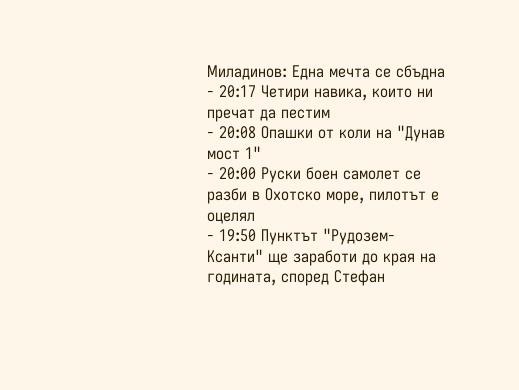Миладинов: Една мечта се сбъдна
- 20:17 Четири навика, които ни пречат да пестим
- 20:08 Опашки от коли на "Дунав мост 1"
- 20:00 Руски боен самолет се разби в Охотско море, пилотът е оцелял
- 19:50 Пунктът "Рудозем-Ксанти" ще заработи до края на годината, според Стефан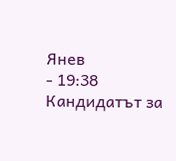Янев
- 19:38 Кандидатът за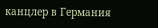канцлер в Германия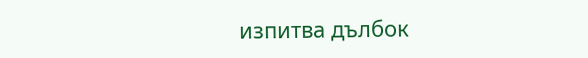изпитва дълбок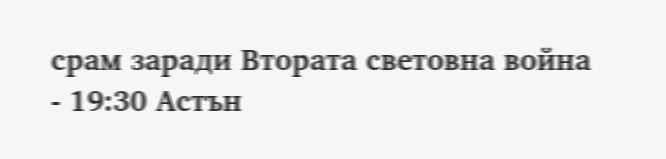срам заради Втората световна война
- 19:30 Астън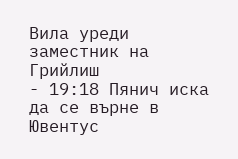Вила уреди заместник на Грийлиш
- 19:18 Пянич иска да се върне в Ювентус